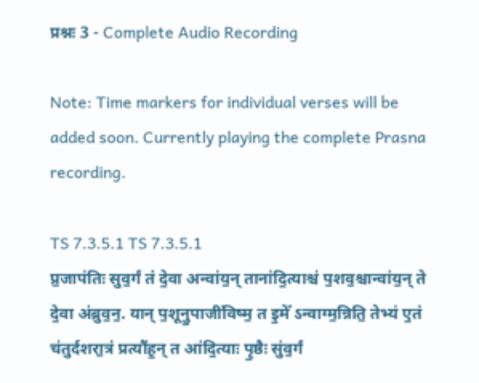प्रश्नः 3 - Complete Audio Recording

Note: Time markers for individual verses will be added soon. Currently playing the complete Prasna recording.

TS 7.3.5.1 TS 7.3.5.1
प्र॒जाप॑तिः सुव॒र्गं तं दे॒वा अन्वा॑य॒न् ताना॑दि॒त्याश्च॑ प॒शव॒श्चान्वा॑य॒न् ते दे॒वा अ॑ब्रुव॒न॒. यान् प॒शूनु॒पाजी॑विष्म॒ त इ॒मे᳚ ऽन्वाग्म॒न्निति॒ तेभ्य॑ ए॒तं च॑तुर्दशरा॒त्रं प्रत्यौ॑ह॒न् त आ॑दि॒त्याः पृ॒ष्ठैः सु॑व॒र्गं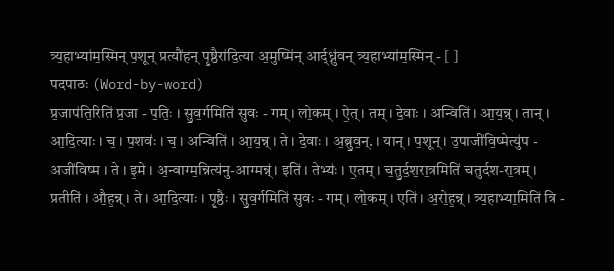त्र्य॒हाभ्या॑म॒स्मिन् प॒शून् प्रत्यौ॑हन् पृ॒ष्ठैरा॑दि॒त्या अ॒मुष्मि॑न् आर्द्ध्नु॑वन् त्र्य॒हाभ्या॑म॒स्मिन् - [ ]
पदपाठः (Word-by-word)
प्र॒जाप॑ति॒रिति॑ प्र॒जा - प॒तिः॒ । सु॒व॒र्गमिति॑ सुवः - गम् । लो॒कम् । ऐ॒त् । तम् । दे॒वाः । अन्विति॑ । आ॒य॒न्न् । तान् । आ॒दि॒त्याः । च॒ । प॒शवः॑ । च॒ । अन्विति॑ । आ॒य॒न्न् । ते । दे॒वाः । अ॒ब्रु॒व॒न्. । यान् । प॒शून् । उ॒पाजी॑वि॒ष्मेत्यु॑प - अजी॑विष्म । ते । इ॒मे । अ॒न्वाग्म॒न्नित्य॑नु-आग्मन्न्॑ । इति॑ । तेभ्यः॑ । ए॒तम् । च॒तु॒र्द॒श॒रा॒त्रमिति॑ चतुर्दश-रा॒त्रम् । प्रतीति॑ । औ॒ह॒न्न् । ते । आ॒दि॒त्याः । पृ॒ष्ठैः । सु॒व॒र्गमिति॑ सुवः - गम् । लो॒कम् । एति॑ । अ॒रो॒ह॒न्न् । त्र्य॒हाभ्या॒मिति॑ त्रि -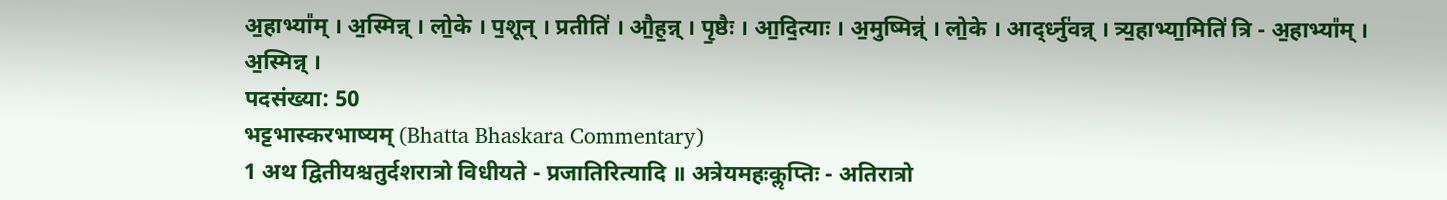अ॒हाभ्या᳚म् । अ॒स्मिन्न् । लो॒के । प॒शून् । प्रतीति॑ । औ॒ह॒न्न् । पृ॒ष्ठैः । आ॒दि॒त्याः । अ॒मुष्मिन्न्॑ । लो॒के । आद्‌र्ध्नु॑वन्न् । त्र्य॒हाभ्या॒मिति॑ त्रि - अ॒हाभ्या᳚म् । अ॒स्मिन्न् ।
पदसंख्या: 50
भट्टभास्करभाष्यम् (Bhatta Bhaskara Commentary)
1 अथ द्वितीयश्चतुर्दशरात्रो विधीयते - प्रजातिरित्यादि ॥ अत्रेयमहःकॢप्तिः - अतिरात्रो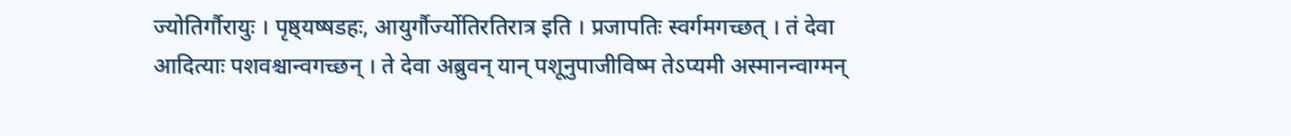ज्योतिर्गौरायुः । पृष्ठ्यष्षडहः, आयुर्गौर्ज्योतिरतिरात्र इति । प्रजापतिः स्वर्गमगच्छत् । तं देवा आदित्याः पशवश्चान्वगच्छन् । ते देवा अब्रुवन् यान् पशूनुपाजीविष्म तेऽप्यमी अस्मानन्वाग्मन्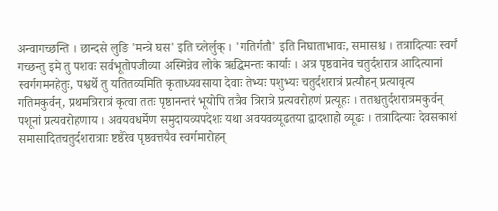अन्वागच्छन्ति । छान्दसे लुङि 'मन्त्रे घस' इति च्लेर्लुक् । 'गतिर्गतौ' इति निघाताभावः, समासश्च । तत्रादित्याः स्वर्गं गच्छन्तु इमे तु पशवः सर्वभूतोपजीव्या अस्मिन्नेव लोके ऋद्धिमन्तः कार्याः । अत्र पृष्ठवानेव चतुर्दशरात्र आदित्यानां स्वर्गगमनहेतुः, पश्वर्थे तु यतितव्यमिति कृताध्यवसाया देवाः तेभ्यः पशुभ्यः चतुर्दशरात्रं प्रत्यौहन् प्रत्यावृत्य गतिमकुर्वन्, प्रथमत्रिरात्रं कृत्वा ततः पृष्ठानन्तरं भूयोपि तत्रैव त्रिरात्रे प्रत्यवरोहणं प्रत्यूहः । ततश्चतुर्दशरात्रमकुर्वन् पशूनां प्रत्यवरोहणाय । अवयवधर्मेण समुदायव्यपदेशः यथा अवयवव्यूढतया द्वादशाहो व्यूढः । तत्रादित्याः देवसकाशं समासादितचतुर्दशरात्राः ष्टष्ठैरेव पृष्ठवत्तयैव स्वर्गमारोहन्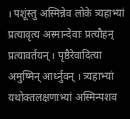। पशूंस्तु अस्मिन्नेव लोके त्र्यहाभ्यां प्रत्यावृत्य अस्मान्देवाः प्रत्यौहन् प्रत्यावर्तयन् । पृष्ठैरेवादित्या अमुष्मिन् आर्ध्नुवन् । त्र्यहाभ्यां यथोक्तलक्षणाभ्यां अस्मिन्पशव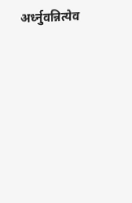अर्ध्नुवन्नित्येव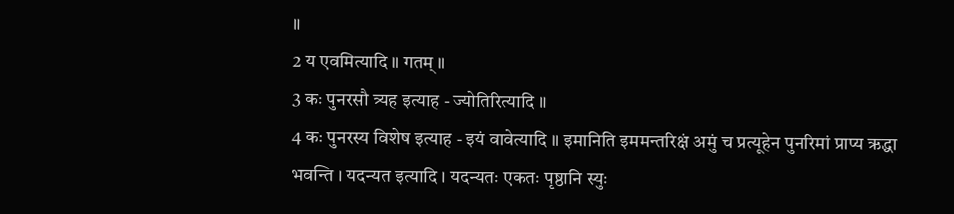॥
2 य एवमित्यादि ॥ गतम् ॥
3 कः पुनरसौ त्र्यह इत्याह - ज्योतिरित्यादि ॥
4 कः पुनरस्य विशेष इत्याह - इयं वावेत्यादि ॥ इमानिति इममन्तरिक्षं अमुं च प्रत्यूहेन पुनरिमां प्राप्य ऋद्धा भवन्ति । यदन्यत इत्यादि । यदन्यतः एकतः पृष्ठानि स्युः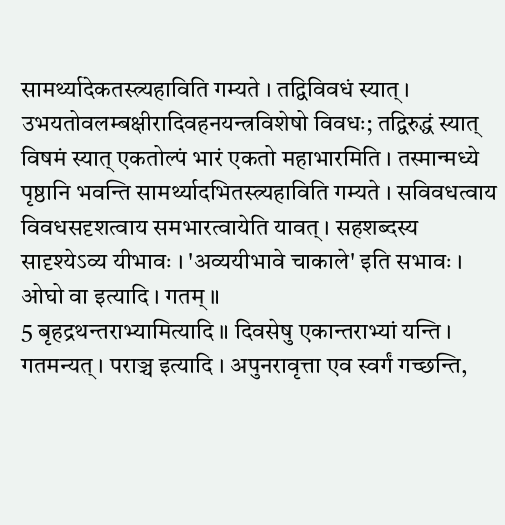सामर्थ्यादेकतस्त्र्यहाविति गम्यते । तद्विविवधं स्यात् । उभयतोवलम्बक्षीरादिवहनयन्त्रविशेषो विवधः; तद्विरुद्धं स्यात् विषमं स्यात् एकतोल्पं भारं एकतो महाभारमिति । तस्मान्मध्ये पृष्ठानि भवन्ति सामर्थ्यादभितस्त्र्यहाविति गम्यते । सविवधत्वाय विवधसदृशत्वाय समभारत्वायेति यावत् । सहशब्दस्य सादृश्येऽव्य यीभावः । 'अव्ययीभावे चाकाले' इति सभावः । ओघो वा इत्यादि । गतम् ॥
5 बृहद्रथन्तराभ्यामित्यादि ॥ दिवसेषु एकान्तराभ्यां यन्ति । गतमन्यत् । पराञ्च इत्यादि । अपुनरावृत्ता एव स्वर्गं गच्छन्ति,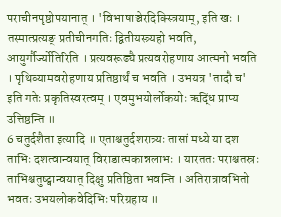पराचीनपृष्ठोपयानात् । 'विभाषाञ्चेरदिक्स्त्रियाम्, इति खः । तस्मात्प्रत्यङ् प्रतीचीनगतिः द्वितीयस्त्र्यहो भवति, आयुर्गौर्ज्योतिरिति । प्रत्यवरूढ्यै प्रत्यवरोहणाय आत्मनो भवति । पृथिव्यामवरोहणाय प्रतिष्ठार्थं च भवति । उभयत्र 'तादौ च' इति गतेः प्रकृतिस्वरत्वम् । एवमुभयोर्लोकयोः ऋद्धिं प्राप्य उत्तिष्ठन्ति ॥
6 चतुर्दशैता इत्यादि ॥ एताश्चतुर्दशरात्र्यः तासां मध्ये या दश ताभिः दशत्वान्वयात् विराडात्मकान्नलाभः । यारततः पराश्चतस्रः ताभिश्चतुष्ट्वान्वयात् दिक्षु प्रतिष्ठिता भवन्ति । अतिरात्रावभितो भवतः उभयलोकवेदिभिः परिग्रहाय ॥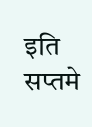इति सप्तमे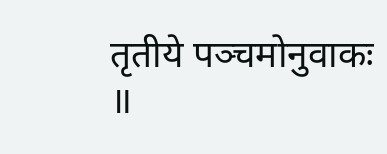तृतीये पञ्चमोनुवाकः ॥